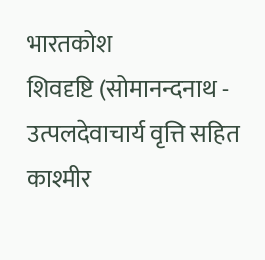भारतकोश
शिवदृष्टि (सोमानन्दनाथ - उत्पलदेवाचार्य वृत्ति सहित काश्मीर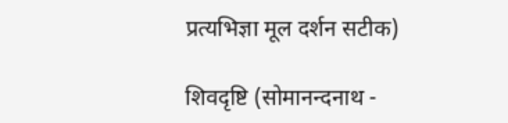प्रत्यभिज्ञा मूल दर्शन सटीक)

शिवदृष्टि (सोमानन्दनाथ -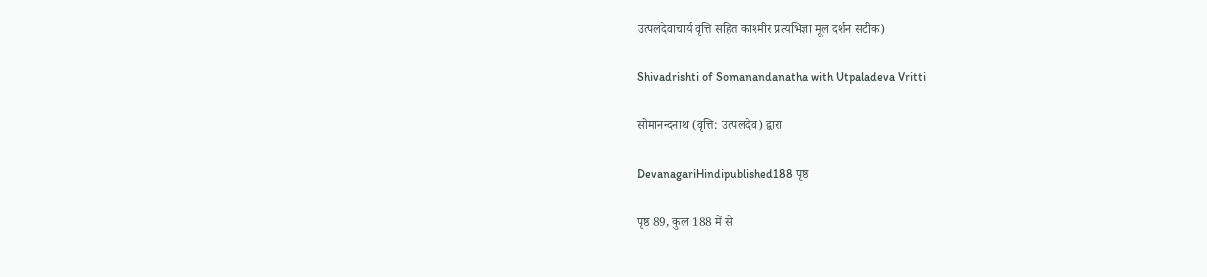उत्पलदेवाचार्य वृत्ति सहित काश्मीर प्रत्यभिज्ञा मूल दर्शन सटीक)

Shivadrishti of Somanandanatha with Utpaladeva Vritti

सोमानन्दनाथ (वृत्ति: उत्पलदेव) द्वारा

DevanagariHindipublished188 पृष्ठ

पृष्ठ 89, कुल 188 में से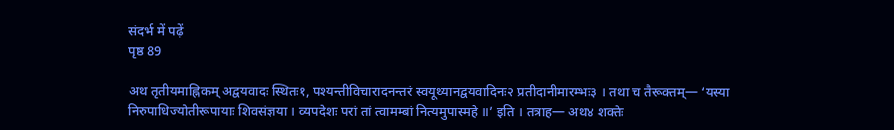संदर्भ में पढ़ें
पृष्ठ 89

अथ तृतीयमाह्निकम् अद्वयवादः स्थितः१, पश्यन्तीविचारादनन्तरं स्वयूथ्यानद्वयवादिनः२ प्रतीदानीमारम्भः३ । तथा च तैरूक्तम्— ‘यस्या निरुपाधिज्योतीरूपायाः शिवसंज्ञया । व्यपदेशः परां तां त्वामम्बां नित्यमुपास्महे ॥’ इति । तत्राह— अथ४ शक्तेः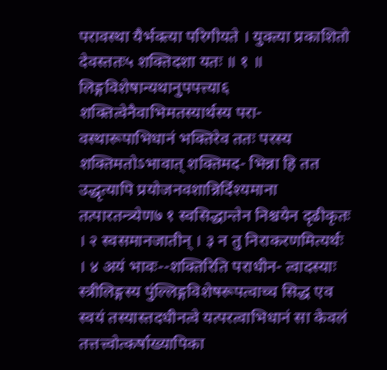परावस्था यैर्भक्त्या परिगीयते । युक्त्या प्रकाशितो देवस्ततः५ शक्तिदशा यतः ॥ १ ॥ लिङ्गविशेषान्यथानुपपत्त्या६ शक्तित्वेनैवाभिमतस्यार्थस्य परा- वस्थारूपाभिधानं भक्तिरेव ततः परस्य शक्तिमतोऽभावात् शक्तिमद- भिन्ना हि तत उद्धृत्यापि प्रयोजनवशान्निर्दिश्यमाना तत्पारतन्त्र्येण७ १ स्वसिद्धान्तेन निश्चयेन दृढीकृतः । २ स्वसमानजातीन् । ३ न तु निराकरणमित्यर्थः । ४ अयं भावः--शक्तिरिति पराधीन- त्वादस्याः स्त्रीलिङ्गस्य पुंल्लिङ्गविशेषरूपत्वाच्च सिद्ध एव स्वयं तस्यास्तदधीनत्वे यत्परत्वाभिधानं सा केवलं तत्तत्त्वोत्कर्षाख्यापिका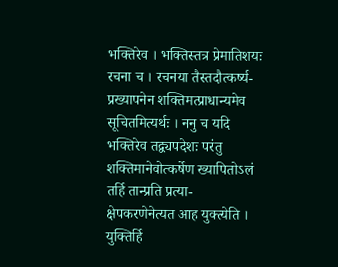भक्तिरेव । भक्तिस्तत्र प्रेमातिशयः रचना च । रचनया तैस्तदौत्कर्ष्य- प्रख्यापनेन शक्तिमत्प्राधान्यमेव सूचितमित्यर्थः । ननु च यदि भक्तिरेव तद्व्यपदेशः परंतु शक्तिमानेवोत्कर्षेण ख्यापितोऽलं तर्हि तान्प्रति प्रत्या- क्षेपकरणेनेत्यत आह युक्त्येति । युक्तिर्हि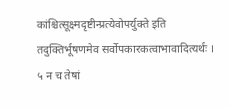कांश्चित्सूक्ष्मदृष्टीन्प्रत्येवोपर्युक्ते इति तदुक्तिर्भूषणमेव सर्वोपकारकत्वाभावादित्यर्थः । ५ न च तेषां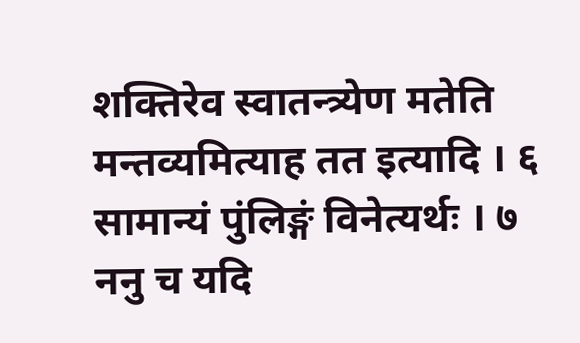शक्तिरेव स्वातन्त्र्येण मतेति मन्तव्यमित्याह तत इत्यादि । ६ सामान्यं पुंलिङ्गं विनेत्यर्थः । ७ ननु च यदि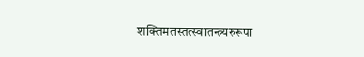शक्तिमतस्तत्स्वातन्त्र्यरुरूपा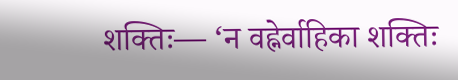शक्तिः— ‘न वह्नेर्वाहिका शक्तिः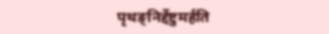पृथङ्निर्द्देष्टुमर्हति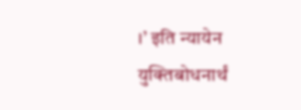।’ इति न्यायेन युक्तिबोधनार्थं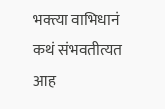भक्त्या वाभिधानं कथं संभवतीत्यत आह